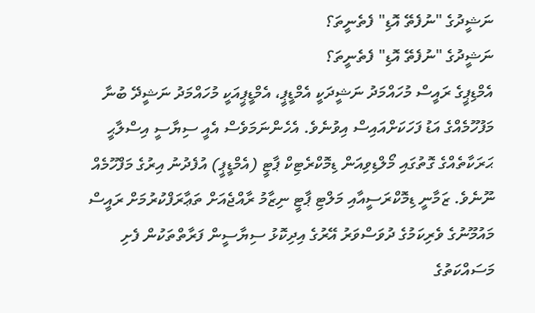ނަޝީދުގެ "ނުފެތޭ އޮޑި" ފެތެނީތަ؟
ނަޝީދުގެ "ނުފެތޭ އޮޑި" ފެތެނީތަ؟
އެމްޑިޕީގެ ރައީސް މުހައްމަދު ނަޝީދަކީ އެމްޑީޕީ، އެމްޑީޕީއަކީ މުހައްމަދު ނަޝީދޭ ބުނާ މަފުހޫމެއްގެ އަޑު ފަހަކަށްއައިސް އިވުނެވެ. އެހެންނަމަވެސް އެއީ ސިޔާސީ އިސްލާޙީ ޙަރަކާތެއްގެ ގޮތުގައި މޯލްޑިވިއަން ޑިމޮކްރެޓިކް ޕާޓީ (އެމްޑީޕީ) އުފެދުނު އިރުގެ މަފްހޫމެއް ނޫނެވެ. ޒަމާނީ ޑިމޮކްރަސީއާއި މަލްޓި ޕާޓީ ނިޒާމު ރާއްޖެއަށް ތަޢާރަފްކުރުމަށް ރައީސް މައުމޫނުގެ ވެރިކަމުގެ ދުވަސްވަރު އޭރުގެ އިދިކޮޅު ސިޔާސީން ފަރާތްތަކުން ފެށި މަސައްކަތުގެ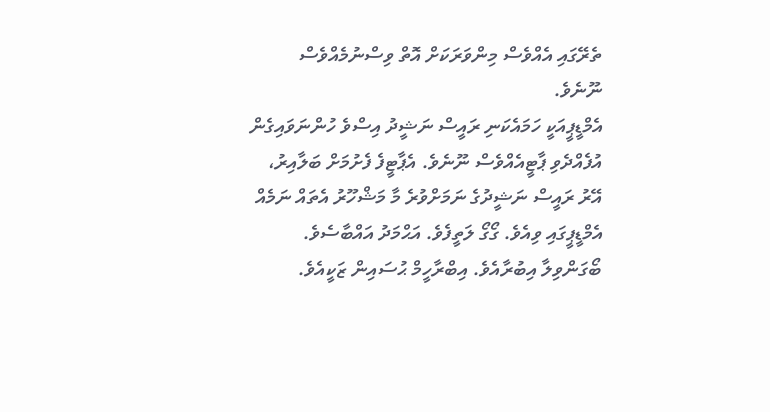ތެރޭގައި އެއްވެސް މިންވަރަކަށް އޮތް ވިސްނުމެއްވެސް ނޫނެވެ.
އެމްޑީޕީއަކީ ހަމައެކަނި ރައީސް ނަޝީދު އިސްވެ ހުންނަވައިގެން އުފެއްދެވި ޕާޓީއެއްވެސް ނޫނެވެ. އެޕާޓީފެ ފެށުމަށް ބަލާއިރު، އޭރު ރައީސް ނަޝީދުގެ ނަމަށްވުރެ މާ މަޝްހޫރު އެތައް ނަމެއް އެމްޑީޕީގައި ވިއެވެ. ގޯގޯ ލަތީފެވެ. އަޙްމަދު އައްބާސެވެ. ބޯގަންވިލާ އިބުރާއެވެ. އިބްރާހީމް ޙުސައިން ޒަކީއެވެ.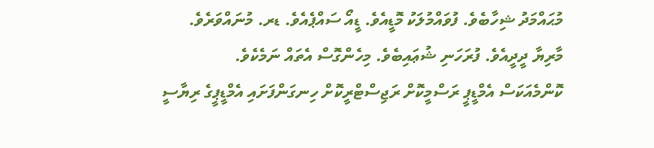މުޙައްމަދު ޝިހާބެވެ. ފުވައްމުލަކު މޮޑީއެވެ. ޑީއޯ ސައްޕެއެވެ. ޑރ. މުނައްވަރެވެ. މާރިޔާ ދީދީއެވެ. ފުރަހަނި ޝުޢައިބެވެ. މިހެންގޮސް އެތައް ނަމެކެވެ.
ކޮންމެއަކަސް އެމްޑީޕީ ރަސްމީކޮށް ރަޖިސްޓްރީކޮށް ހިނގަންފަށައި އެމްޑީޕީގެ ރިޔާސީ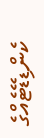ކެންޑިޑޭޓެއްގެ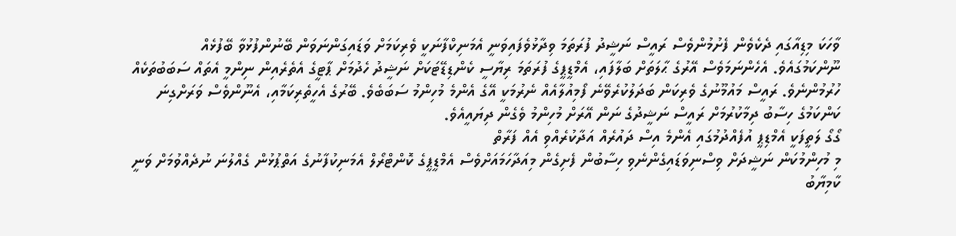ވާހަކަ މިޑިއާގައި ދެކެވެން ފެށުމުންވެސް ރައީސް ނަޝީދު ފުރަތަމަ ވިދާޅުވެފައިވަނީ އެމަނިކްފާނަކީ ވެރިކަމަށް ވަޑައިގަންނަވަން ބޭނުންފުޅުވާ ބޭފުޅެއް ނޫންކަމުގައެވެ. އެހެންނަމަވެސް އޭރުގެ ޙާލަތަށް ބަލާފައި، އެމްޑީޕީގެ ފުރަތަމަ ރިޔާސީ ކެންޑިޑޭޓަކަށް ނަޝީދު ހެދުމަށް ޕާޓީގެ އެތެރެއިން ނިންމީ އެތައް ސަބަބުތަކެއް ހުރުމުންނެވެ. ރައީސް މައުމޫނުގެ ވެރިކަން ބަދަލުކުރެވޭނެ ފޯމިއުލާއެއް ނެރުމަކީ އޭގެ އެންމެ މުހިންމު ސަބަބެވެ. ބޭރުގެ އެހީތެރިކަމާއި، އެނޫންވެސް ވަރަށްގިނަ ކަންކަމުގެ ހިސާބު ދިމާކުރުމަށް ރައީސް ނަޝީދުގެ ނަން އޭރަށް މުހިންމު ވެގެން ދިޔައީއެވެ.
ގޯގޯ ލަތީފަކީ އެމްޑިޕީ އުފެއްދުމުގައި އެންމެ އިސް ދައުރެއް އަދާކުރެއްވި އެއް ފަރާތް
މި މުހިންމުކަން ނަޝީދަށް ވިސްނިވަޑައިގެންނެވި ހިސާބުން ފެށިގެން މިއަދާހަމައަށްވެސް އެމްޑީޕީގެ ކޮންޓްރޯލް އެމަނިކުފާނުގެ އަތްޕުޅުން ގެއްލުނަ ނުދެއްވުމަށް ވަނީ ކާމިޔާބު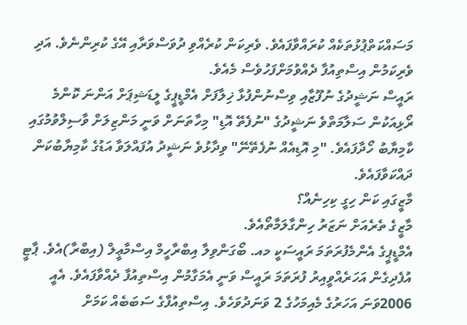މަސައްކަތްޕުޅުތަކެއް ކުރައްވާފައެވެ. ވެރިކަން ކުރެއްވި ދުވަސްވަރާއި އޭގެ ކުރިންނެވެ. އަދި ވެރިކަމުން އިސްތިއުފާ ދެއްވުމަށްފަހުވެސް މެއެވެ.
ރައީސް ނަޝީދުގެ ނުފޫޒާއި ވިސްނުންފުޅާ ޚިލާފަށް އެމްޑީޕީގެ ލީޑަޝިޕަށް އަންނަ ކޮންމެ ރޯޅިއަކުން ސަލާމަތްވެ ނަޝީދުގެ "ނުފެތޭ އޮޑި" މިހާތަނަށް ވަނީ މަންޒިލަށް ވާސިލްވުމުގައި ކާމިޔާބު ހޯދާފައެވެ. "މި އޮޑިއެއް ނުފެތޭނޭ" ވިދާޅުވެ ނަޝީދު އުފައްލަވާ އަޑުގެ ކާމިޔާބުކަން ދައްކަވާފައެވެ.
މާޒީގައި ކަން ހިގީ ކިހިނެއް؟
މާޒީގެ ތެރެއަށް ނަޒަރު ހިންގާލަމާތޯއެވެ.
އެމްޑީޕީގެ އެންމެފުރަތަމަ ރައީސަކީ މއ. ބޯގަންވިލާ އިބްރާހީމް އިސްމާޢީލް (އިބްރާ)އެވެ. ޕާޓީ އުފެދިގެން އަހަރެއްވީއިރު ފުރަތަމަ ރައީސް ވަނީ އެމަގާމުން އިސްތިއުފާ ދެއްވާފައެވެ. އެއީ 2006ވަނަ އަހަރުގެ މެއިމަހުގެ 2 ވަނަދުވަހެވެ. އިސްތިއުފާގެ ސަބަބެއް ކަމަށް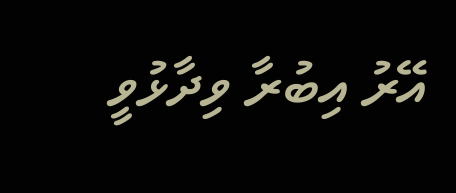އޭރު އިބުރާ ވިދާޅުވީ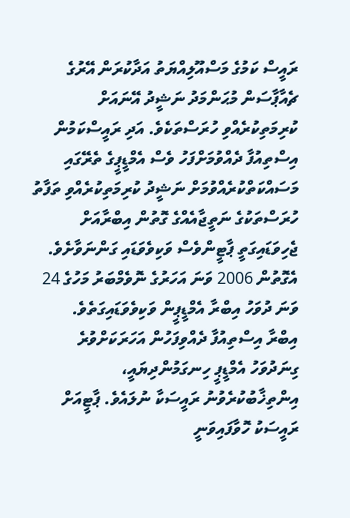ރައީސް ކަމުގެ މަސްއޫލިއްޔަތު އަދާކުރަން އޭރުގެ ޗެއާޕާސަން މުޙަންމަދު ނަޝީދު އޭނައަށް ކުރިމަތިކުރެއްވި ހުރަސްތަކެވެ. އަދި ރައީސްކަމުން އިސްތިއުފާ ދެއްވުމަށްފަހު ވެސް އެމްޑީޕީގެ ތެރޭގައި މަސައްކަތްކުރެއްވުމަށް ނަޝީދު ކުރިމަތިކުރެއްވި ތަފާތު ހުރަސްތަކުގެ ނަތީޖާއެއްގެ ގޮތުން އިބްރާއަށް ޖެހިވަޑައިގަތީ ޕާޓީންވެސް ވަކިވެވަޑައި ގަންނަވާށެވެ. އެގޮތުން 2006 ވަނަ އަހަރުގެ ނޮވެމްބަރު މަހުގެ 24 ވަނަ ދުވަހު އިބްރާ އެމްޑީޕީން ވަކިވެވަޑައިގަތެވެ.
އިބްރާ އިސްތިއުފާ ދެއްވިފަހުން އަހަރަކަށްވުރެ ގިނަދުވަހު އެމްޑީޕީ ހިނގަމުންދިޔައީ، އިންތިޚާބުކުރެވުނު ރައީސަކާ ނުލައެވެ. ޕާޓީއަށް ރައީސަކު ހޮވާފައިވަނީ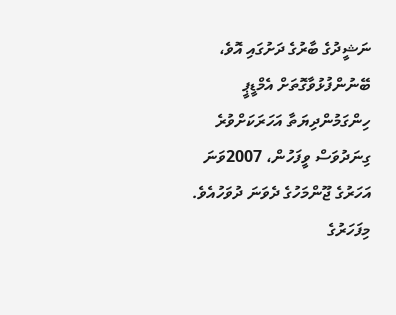ނަޝީދުގެ ބާރުގެ ދަށުގައި އޮވެ، ބޭނުންފުޅުވާގޮތަށް އެމްޑީޕީ ހިންގަމުންދިޔަތާ އަހަރަކަށްވުރެ ގިނަދުވަސް ވީފަހުން، 2007ވަނަ އަހަރުގެ ޖޫންމަހުގެ ދެވަނަ ދުވަހުއެވެ.
މިފަހަރުގެ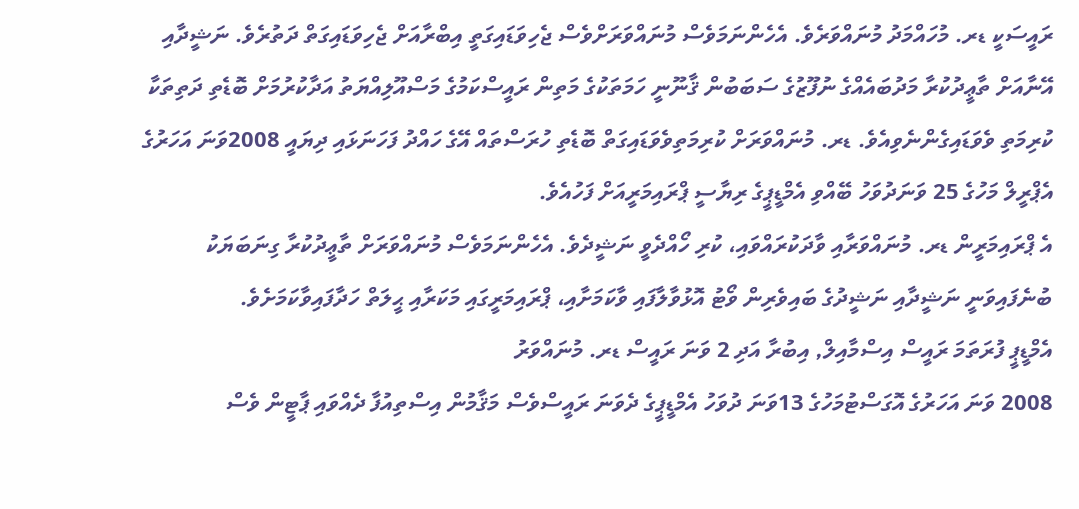ރައީސަކީ ޑރ. މުހައްމަދު މުނައްވަރެވެ. އެހެންނަމަވެސް މުނައްވަރަށްވެސް ޖެހިވަޑައިގަތީ އިބްރާއަށް ޖެހިވަޑައިގަތް ދަތުރެވެ. ނަޝީދާއި އޭނާއަށް ތާޢީދުކުރާ މަދުބައެއްގެ ނުފޫޒުގެ ސަބަބުން ޤާނޫނީ ހަމަތަކުގެ މަތިން ރައީސްކަމުގެ މަސްއޫލިއްޔަތު އަދާކުރުމަށް ބޮޑެތި ދަތިތަކާ ކުރިމަތި ވެވަޑައިގެންނެވިއެވެ. ޑރ. މުނައްވަރަށް ކުރިމަތިވެވަޑައިގަތް ބޮޑެތި ހުރަސްތައް އޭގެ ހައްދު ފަހަނަޅައި ދިޔައީ 2008ވަނަ އަހަރުގެ އެޕްރީލް މަހުގެ 25 ވަނަދުވަހު ބޭއްވި އެމްޑީޕީގެ ރިޔާސީ ޕްރައިމަރީއަށް ފަހުއެވެ.
އެ ޕްރައިމަރީން ޑރ. މުނައްވަރާއި ވާދަކުރައްވައި، ކުރި ހޯއްދެވީ ނަޝީދެވެ. އެހެންނަމަވެސް މުނައްވަރަށް ތާޢީދުކުރާ ގިނަބަޔަކު ބުނެފައިވަނީ ނަޝީދާއި ނަޝީދުގެ ބައިވެރިން ވޯޓު އޮޅުވާލާފައި ވާކަމަށާއި، ޕްރައިމަރީގައި މަކަރާއި ޙީލަތް ހަދާފައިވާކަމަށެވެ.
އެމްޑީޕީ ފުރަތަމަ ރައީސް އިސްމާއިލް, އިބުރާ އަދި 2 ވަނަ ރައީސް ޑރ. މުނައްވަރު
2008 ވަނަ އަހަރުގެ އޮގަސްޓުމަހުގެ 13ވަނަ ދުވަހު އެމްޑީޕީގެ ދެވަނަ ރައީސްވެސް މަޤާމުން އިސްތިއުފާ ދެއްވައި ޕާޓީން ވެސް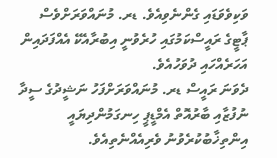ވަކިވެވަޑައި ގެންނެވިއެވެ. ޑރ. މުނައްވަރަށްވެސް ޕާޓީގެ ރައީސްކަމުގައި ހުރެވުނީ އިބުރާއެކޭ އެއްފަދައިން އަހަރެއްހައި ދުވަހުއެވެ.
ދެވަނަ ރައީސް ޑރ. މުނައްވަރަށްފަހު ނަޝީދުގެ ސީދާ ނުފުޒާއި ބާރުއޮތް އެމްޑީޕީ ހިނގަމުންދިޔައީ އިންތިޚާބުކުރެވުނު ވެރިއެއްނެތިއެވެ.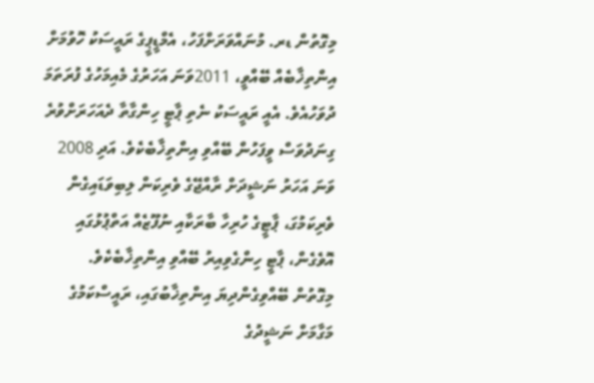މިގޮތުން ޑރ. މުނައްވަރަށްފަހު، އެމްޑީޕީގެ ރައީސަކު ހޮވުމަށް އިންތިޚާބެއް ބޭއްވީ، 2011ވަނަ އަހަރުގެ މެއިމަހުގެ ފުރަތަމަ ދުވަހުއެވެ. އެއީ ރައީސަކު ނެތި ޕާޓީ ހިންގާތާ ދެއަހަރަށްވުރެ ގިނަދުވަސް ވީފަހުން ބޭއްވި އިންތިޚާބެކެވެ. އަދި 2008 ވަނަ އަހަރު ނަޝީދަށް ރާއްޖޭގެ ވެރިކަން ލިބިވަޑައިގެން ވެރިކަމުގަ، ޕާޓީގެ ހުރިހާ ބާރަކާއި ނުފޫޒެއް އަތްޕުޅުގައި އޮވެގެން، ޕާޓީ ހިންގެވިއިރު ބޭއްވި އިންތިޚާބެކެވެ.
މިގޮތުން ބޭއްވިގެންދިޔަ އިންތިޚާބުގައި، ރައީސްކަމުގެ މަގާމަށް ނަޝީދުގެ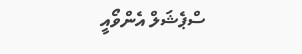ސްޕެޝަލް އެންވޯއީ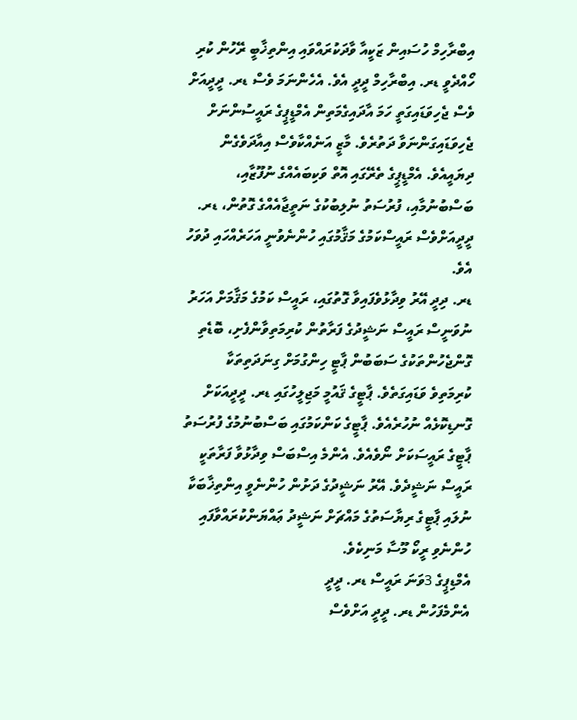އިބްރާހިމް ހުސައިން ޒަކީއާ ވާދަކުރައްވައި އިންތިޚާބީ ރޭހުން ކުރި ހޯއްދެވީ ޑރ. އިބްރާހިމް ދީދީ އެވެ. އެހެންނަމަ ވެސް ޑރ. ދީދީއަށް ވެސް ޖެހިވަޑައިގަތީ ހަމަ އާދައިގެމަތިން އެމްޑީޕީގެ ރައީސުންނަށް ޖެހިވަޑައިގަންނަވާ ދަތުރެވެ. މާޒީ އަނެއްކާވެސް އިއާދަވެގެން ދިޔައީއެވެ. އެމްޑީޕީގެ ތެރޭގައި އޮތް ވަކިބައެއްގެ ނުފޫޒާއި، ބަސްބުނުމާއި، ފުރުސަތު ނުލިބުކުގެ ނަތީޖާއެއްގެ ގޮތުން، ޑރ. ދީދީއަށްވެސް ރައީސްކަމުގެ މަޤާމުގައި ހުންނެވުނީ އަހަރެއްހައި ދުވަހު އެވެ.
ޑރ. ދިދީ އޭރު ވިދާޅުވެފައިވާ ގޮތުގައި، ރައީސް ކަމުގެ މަޤާމަށް އަހަރު ނުވަނީސް ރައީސް ނަޝީދުގެ ފަރާތުން ކުރިމަތިވާންފެށި، ބޮޑެތި ގޮންޖެހުންތަކުގެ ސަބަބުން ޕާޓީ ހިންގުމަށް ގިނަދަތިތަކާ ކުރިމަތިވެ ވަޑައިގަތެވެ. ޕާޓީގެ ޤައުމީ މަޖިލީހުގައި ޑރ. ދީދީއަކަށް ގޮނޑިކޮޅެއް ނުހުރެއެވެ. ޕާޓީގެ ކަންކަމުގައި ބަސްބުނުމުގެ ފުރުސަތު ޕާޓީގެ ރައީސަކަށް ނޯވެއެވެ. އެންމެ އިސްބަސް ވިދާޅުވާ ފަރާތަކީ ރައީސް ނަޝީދެވެ. އޭރު ނަޝީދުގެ ދަށުން ހުންނެވީ އިންތިޚާބަކާ ނުލައި ޕާޓީގެ ރިޔާސަތުގެ މައްޗަށް ނަޝީދު ޢައްޔަންކުރައްވާފައި ހުންނެވި ރީކޯ މޫސާ މަނިކެވެ.
އެމްޑިޕީގެ 3ވަނަ ރައީސް ޑރ. ދީދީ
އެންމެފަހުން ޑރ. ދީދީ އަށްވެސް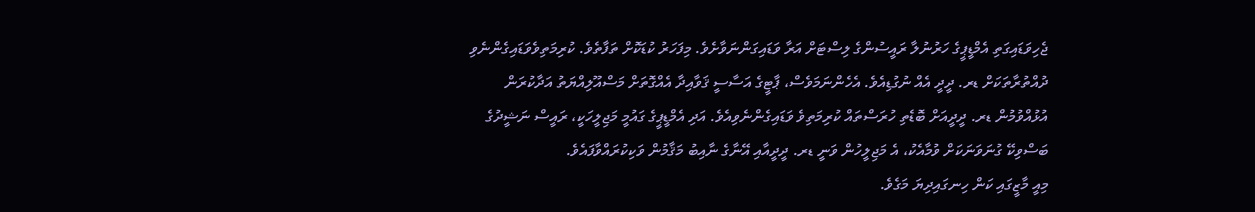ޖެހިވަޑައިގަތި އެމްޑީޕީގެ ހަރުނުލާ ރައީސުންގެ ލިސްޓަށް އަރާ ވަޑައިގަންނަވާށެވެ. މިފަހަރު ކުޑަކޮށް ތަފާތެވެ. ކުރިމަތިވެވަޑައިގެންނެވި ދުއްތުރާތަކަށް ޑރ. ދީދީ އެއް ނުގުޑިއެވެ. އެހެންނަމަވެސް، ޕާޓީގެ އަސާސީ ޤަވާއިދާ އެއްގޮތަށް މަސްއޫލިއްޔަތު އަދާކުރަން އުޅުއްވުމުން ޑރ. ދީދީއަށް ބޮޑެތި ހުރަސްތައް ކުރިމަތިވެ ވަޑައިގެންނެވިއެވެ. އަދި އެމްޑީޕީގެ ގައުމީ މަޖިލީހަކީ، ރައީސް ނަޝީދުގެ ބަސްވިކޭ ގުނަވަނަކަށް ވުމާއެކު، އެ މަޖިލީހުން ވަނީ ޑރ. ދީދީއާއި އޭނާގެ ނާއިބު މަޤާމުން ވަކިކުރައްވާފައެވެ.
މިއީ މާޒީގައި ކަން ހިނގައިދިޔަ މަގެވެ.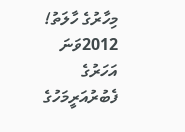މިހާރުގެ ހާލަތު!
2012ވަނަ އަހަރުގެ ފެބުރުއަރީމަހުގެ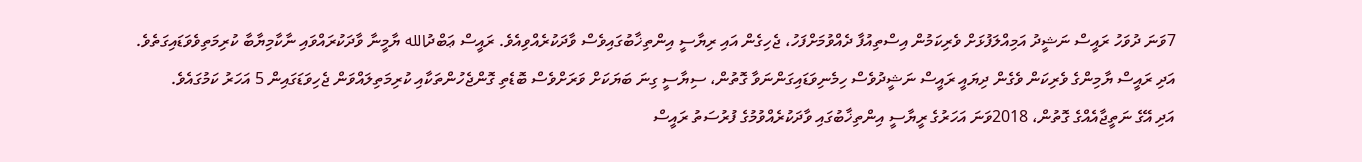7ވަނަ ދުވަހު ރައީސް ނަޝީދު އަމިއްލަފުޅަށް ވެރިކަމުން އިސްތިއުފާ ދެއްވުމަށްފަހު، ޖެހިގެން އައި ރިޔާސީ އިންތިޚާބުގައިވެސް ވާދަކުރެއްވިއެވެ. ރައީސް ޢަބްދުالله ޔާމީނާ ވާދަކުރައްވައި ނާކާމިޔާބާ ކުރިމަތިވެވަޑައިގަތެވެ. އަދި ރައީސް ޔާމިންގެ ވެރިކަން ވެގެން ދިޔައީ ރައީސް ނަޝީދުވެސް ހިމެނިވަޑައިގަންނަވާ ގޮތުން، ސިޔާސީ ގިނަ ބަޔަކަށް ވަރަށްވެސް ބޮޑެތި ގޮންޖެހުންތަކާއި ކުރިމަތިލައްވަން ޖެހިވަޑަގައިން 5 އަހަރު ކަމުގައެވެ.
އަދި އޭގެ ނަތީޖާއެއްގެ ގޮތުން، 2018ވަނަ އަހަރުގެ ރީޔާސީ އިންތިޚާބުގައި ވާދަކުރެއްވުމުގެ ފުރުސަތު ރައީސް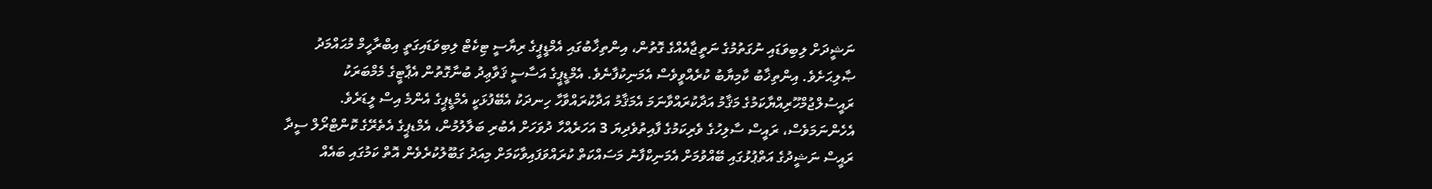ނަޝީދަށް ލިބިވަޑައި ނުގަތުމުގެ ނަތީޖާއެއްގެ ގޮތުން، އިންތިޚާބުގައި އެމްޑީޕީގެ ރިޔާސީ ޓިކެޓް ލިބިވަޑައިގަތީ އިބްރާހީމް މުޙައްމަދު ޞާލިޙަށެވެ. އިންތިޚާބު ކާމިޔާބު ކުރެއްވީވެސް އެމަނިކުފާނެވެ. އެމްޑީޕީގެ އަސާސީ ޤަވާޢިދު ބުނާގޮތުން އެޕާޓީގެ މެމްބަރަކު ރައީސުލްޖުމްހޫރިއްޔާކަމުގެ މަޤާމު އަދާކުރައްވާނަމަ އެމަޤާމު އަދާކުރައްވާހާ ހިނދަކު އެބޭފުޅަކީ އެމްޑީޕީގެ އެންމެ އިސް ލީޑަރެވެ.
އެހެންނަމަވެސް، ރައީސް ސާލިހުގެ ވެރިކަމުގެ ފާއިތުވެދިޔަ 3 އަހަރެއްހާ ދުވަހަށް އެބުރި ބަލާލުމުން، އެމްޑޕީގެ އެތެރޭގެ ކޮންޓްރޯލް ސީދާ ރައީސް ނަޝީދުގެ އަތްޕުޅުގައި ބޭއްވުމަށް އެމަނިކްފާނު މަސައްކަތް ކުރައްވަފައިވާކަމަށް މިއަދު ގަބޫލުކުރެވެން އޮތް ކަމުގައި ބައެއް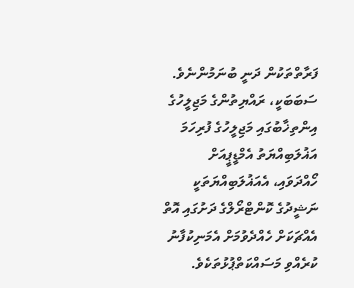ފަރާތްތަކުން ދަނީ ބުނަމުންނެވެ.
ސަބަބަކީ، ރައްޔިތުންގެ މަޖިލީހުގެ އިންތިޚާބުގައި މަޖިލީހުގެ ފުރިހަމަ އަޣުލަބިއްޔަތު އެމްޑީޕީއަށް ހޯއްދަވައި، އެއަޣުލަބިއްޔަތަކީ ނަޝީދުގެ ކޮންޓްރޯލްގެ ދަށުގައި އޮތް އެއްޗަކަށް ހެއްދެވުމަށް އެމަނިކުފާނު ކުރެއްވި މަސައްކަތްޕުޅުތަކެވެ.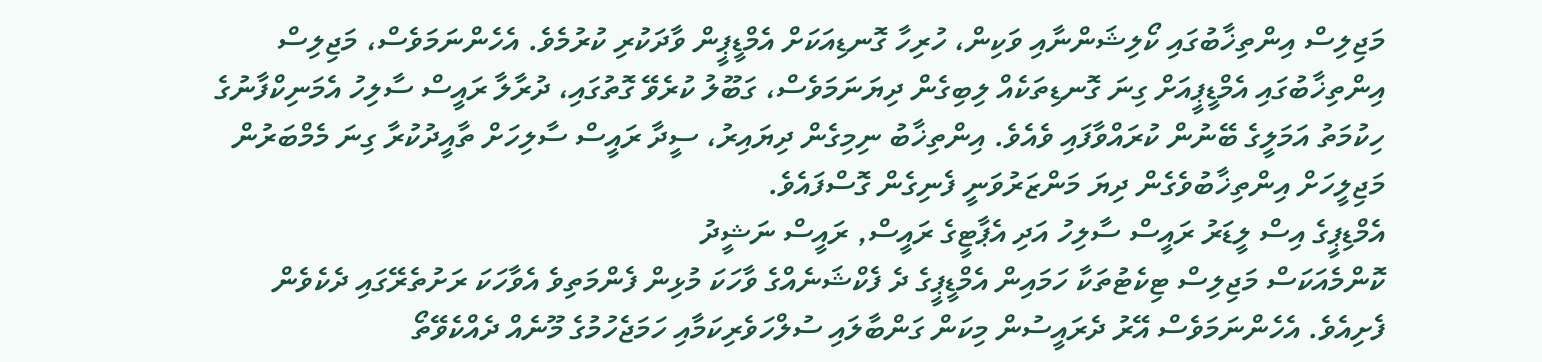މަޖިލިސް އިންތިޚާބުގައި ކޯލިޝަންނާއި ވަކިން، ހުރިހާ ގޮނޑިއަކަށް އެމްޑީޕީން ވާދަކުރި ކުރުމެވެ. އެހެންނަމަވެސް، މަޖިލިސް އިންތިޚާބުގައި އެމްޑީޕީއަށް ގިނަ ގޮނޑިތަކެއް ލިބިގެން ދިޔަނަމަވެސް، ގަބޫލު ކުރެވޭ ގޮތުގައި، ދުރާލާ ރައީސް ސާލިހު އެމަނިކްފާނުގެ ހިކުމަތު އަމަލީގެ ބޭނުން ކުރައްވާފައި ވެއެވެ. އިންތިޚާބު ނިމިގެން ދިޔައިރު، ސީދާ ރައީސް ސާލިހަށް ތާއީދުކުރާ ގިނަ މެމްބަރުން މަޖިލީހަށް އިންތިޚާބުވެގެން ދިޔަ މަންޒަރުވަނީ ފެނިގެން ގޮސްފައެވެ.
އެމްޑިޕީގެ އިސް ލީޑަރު ރައީސް ސާލިހު އަދި އެޕާޓީގެ ރައީސް, ރައީސް ނަޝީދު
ކޮންމެއަކަސް މަޖިލިސް ޓިކެޓުތަކާ ހަމައިން އެމްޑީޕީގެ ދެ ފެކްޝަނެއްގެ ވާހަކަ މުޅިން ފެންމަތިވެ އެވާހަކަ ރަށުތެރޭގައި ދެކެވެން ފެށިއެވެ. އެހެންނަމަވެސް އޭރު ދެރައީސުން މިކަން ގަންބާލައި ސުލްހަވެރިކަމާއި ހަމަޖެހުމުގެ މޫނެއް ދެއްކެވޭތޯ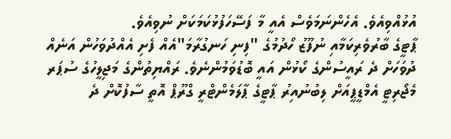އުޅުއްވިއެވެ. އެހެންނަމަވެސް އެއީ މާ ފަސޭހަފުޅުކަމަކަށް ނުވިއެވެ.
ޕާޓީގެ ބާރުވެރިކަމާއި ނުފޫޒު ހޯދުމުގެ "ފިނި ހަނގުރާމަ"އެއް ފެށި އެއްދުވަހުން އަނެއް ދުވަހަށް ދެ ރައީސުންގެ ކޯޅުން އައީ ބޮޑުވަމުންނެވެ. ރައްޔިތުންގެ މަޖިލީހުގެ ސުޕަރ މެޖޯރިޓީ އެމްޑީޕީއަށް ލިބުނުއިރު ޕާޓީގެ ޕާލަމެންޓްރީ ގްރޫޕް އޮތީ ސާފުކޮށް ދެ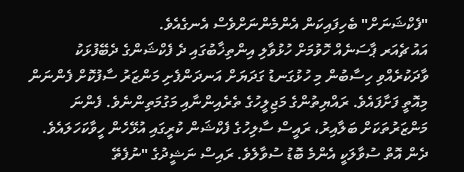"ފެކްޝަނަށް" ބެހިފައިކަން އެންމެންނަށްވެސް އެނގެއެވެ.
އައު ޗެއަރ ޕާސަނެއް ހޮވުމަށް ހުޅުވާލި އިންތިޚާބުގައި ދެ ފެކްޝަންގެ ދެބޭފުޅަކު ވާދަކުރެއްވި ހިސާބުން މި ހުޅުގަނޑު ގަދަޔަށް އަނދަންފެށި މަންޒަރު ސާފުކޮށް ފެންނަން މިއޮތީ ފަށާފައެވެ. ރައްޔިތުންގެ މަޖިލީހުގެ ތެރެއިންނާއި މަގުމަތިންނެވެ. ފެންނަ މަންޒަރުތަކަށް ބަލާއިރު، ރައީސް ސާލިހުގެ ފެކްޝަން ކުރީގައި އުޅޭހެން ހީވާކަހަލައެވެ.
ދެން އޮތް ސުވާލަކީ އެންމެ ބޮޑު ސުވާލެވެ. ރައިސް ނަޝީދުގެ "ނުފެތޭ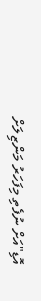އޮޑި"އަށް ނުފެތި މިފަހަރު މަންޒިލަށް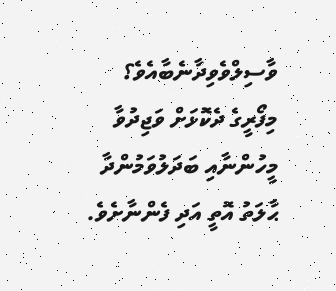ވާސިލްވެވިދާނެބާއެވެ؟ މިފޯރީގެ ދެކޮޅަށް ވަޖިދުވާ މީހުންނާއި ބަދަލުވަމުންދާ ޙާލަތު އޮތީ އަދި ފެންނާށެވެ.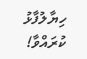ހިޔާލުފާޅު ކުރައްވާ!